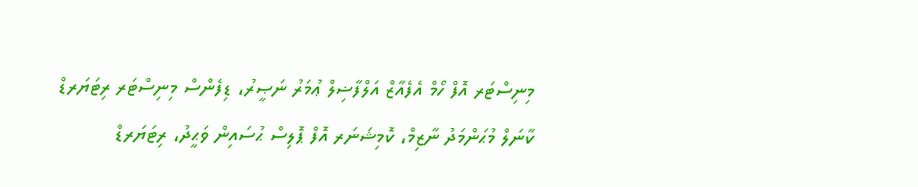މިނިސްޓަރ އޮފް ހޯމް އެފެއާޒް އަލްފާޟިލް ޢުމަރު ނަޞީރު، ޑިފެންސް މިނިސްޓަރ ރިޓަޔަރޑް ކާނަލް މުޙަންމަދު ނާޒިމް، ކޮމިޝަނަރ އޮފް ޕޮލިސް ޙުސައިން ވަޙީދު، ރިޓަޔަރޑް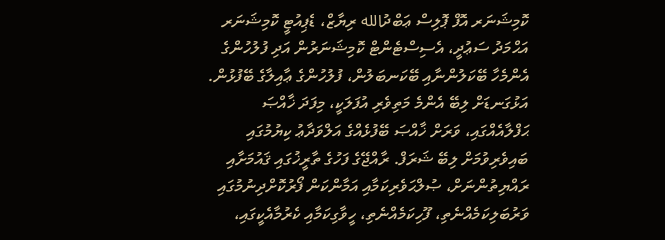ކޮމިޝަނަރ އޮފް ޕޮލިސް ޢަބްދުالله ރިޔާޒް، ޑެޕިއުޓީ ކޮމިޝަނަރ އަޙްމަދު ސަޢުދީ، އެސިސްޓެންޓް ކޮމިޝަނަރުން އަދި ފުލުހުންގެ އެންމެހާ ބޭކަލުންނާއި ބޭކަނބަލުން، ފުލުހުންގެ ޢާއިލާގެ ބޭފުޅުން.
އަޅުގަނޑަށް ލިބޭ އެންމެ މަތިވެރި އުފަލަކީ، މިފަދަ ޚާއްޞަ ޙަފްލާއެއްގައި، ވަރަށް ޚާއްޞަ ބޭފުޅެއްގެ އަލްވަދާޢު ކިޔުމުގައި ބައިވެރިވުމަށް ލިބޭ ޝަރަފް. ރާއްޖޭގެ ފަހުގެ ތާރީޚުގައި ޤައުމަށާއި ރައްޔިތުންނަށް، ޞުލްޙަވެރިކަމާއި އަމާންކަން ފޯރުކޮށްދިނުމުގައި ވަރުބަލިކަމެއްނެތި، ފޫހިކަމެއްނެތި، ހީވާގިކަމާއި ކެރުމާއެކީގައި،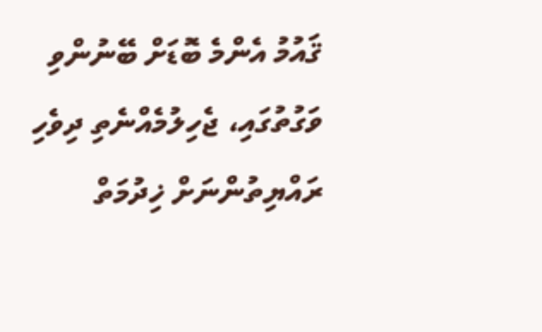ޤައުމު އެންމެ ބޮޑަށް ބޭނުންވި ވަގުތުގައި، ޖެހިލުމެއްނެތި ދިވެހި ރައްޔިތުންނަށް ޚިދުމަތް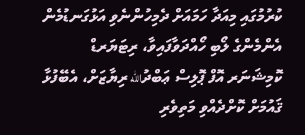ކުރުމުގައި މިއަދާ ހަމައަށް ދެމިހުންނެވި އަޅުގަނޑުމެން އެންމެންގެ ލޯބި ހޯއްދަވާފައިވާ، ރިޓަޔަރޑް ކޮމިޝަނަރ އޮފް ޕޮލިސް ޢަބްދުالله ރިޔާޒަށް، އެބޭފުޅާ ޤައުމަށް ކޮށްދެއްވި މަތިވެރި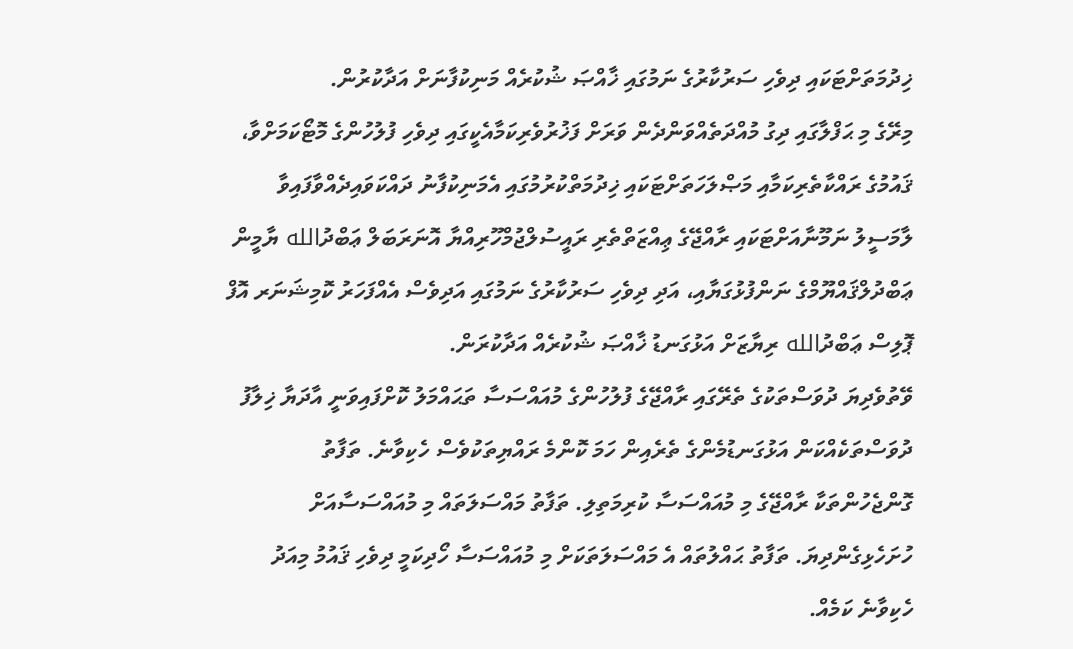ޚިދުމަތަށްޓަކައި ދިވެހި ސަރުކާރުގެ ނަމުގައި ޚާއްޞަ ޝުކުރެއް މަނިކުފާނަށް އަދާކުރުން.
މިރޭގެ މި ޙަފްލާގައި ދިގު މުއްދަތެއްވަންދެން ވަރަށް ފަޚުރުވެރިކަމާއެކީގައި ދިވެހި ފުލުހުންގެ މޮޓޯކަމަށްވާ، ޤައުމުގެ ރައްކާތެރިކަމާއި މަޞްލަހަތަށްޓަކައި ޚިދުމަތްކުރުމުގައި އެމަނިކުފާނު ދައްކަވައިދެއްވާފައިވާ ލާމަސީލު ނަމޫނާއަށްޓަކައި ރާއްޖޭގެ ޢިއްޒަތްތެރި ރައީސުލްޖުމްހޫރިއްޔާ އޮނަރަބަލް ޢަބްދުالله ޔާމީން ޢަބްދުލްޤައްޔޫމްގެ ނަންފުޅުގަޔާއި، އަދި ދިވެހި ސަރުކާރުގެ ނަމުގައި އަދިވެސް އެއްފަހަރު ކޮމިޝަނަރ އޮފް ޕޮލިސް ޢަބްދުالله ރިޔާޒަށް އަޅުގަނޑު ޚާއްޞަ ޝުކުރެއް އަދާކުރަން.
ވޭތުވެދިޔަ ދުވަސްތަކުގެ ތެރޭގައި ރާއްޖޭގެ ފުލުހުންގެ މުއައްސަސާ ތަޙައްމަލު ކޮށްފައިވަނީ އާދަޔާ ޚިލާފު ދުވަސްތަކެއްކަން އަޅުގަނޑުމެންގެ ތެރެއިން ހަމަ ކޮންމެ ރައްޔިތަކުވެސް ހެކިވާނެ. ތަފާތު ގޮންޖެހުންތަކާ ރާއްޖޭގެ މި މުއައްސަސާ ކުރިމަތިލި. ތަފާތު މައްސަލަތައް މި މުއައްސަސާއަށް ހުށަހެޅިގެންދިޔަ. ތަފާތު ޙައްލުތައް އެ މައްސަލަތަކަށް މި މުއައްސަސާ ހޯދިކަމީ ދިވެހި ޤައުމު މިއަދު ހެކިވާނެ ކަމެއް.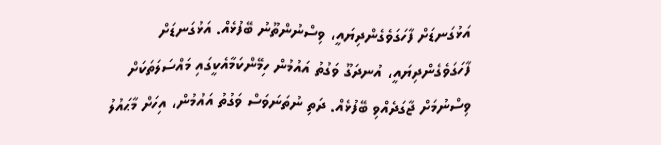އަޅުގަނޑަށް ފާހަގަވެގެންދިޔައީ، ވިސްނުންތޫނު ބޭފުޅެއް. އަޅުގަނޑަށް ފާހަގަވެގެންދިޔައީ، އުނދަގޫ ވަގުތު އައުމުން ހިމޭންކަމާއެކީގައި މައްސަލަތަކަށް ވިސްނުމަށް ޖާގަދެއްވި ބޭފުޅެއް. ދަތި ނުތަނަވަސް ވަގުތު އައުމުން، އިހަށް މާޙައުލު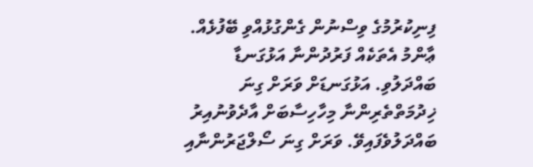ފިނިކުރުމުގެ ވިސްނުން ގެންގުޅުއްވި ބޭފުޅެއް. ޢާންމު އެތަކެއް ފަރުދުންނާ އަޅުގަނޑާ ބައްދަލުވި. އަޅުގަނޑަށް ވަރަށް ގިނަ ޚިދުމަތްތެރިންނާ މިހާހިސާބަށް އާދެވުނުއިރު ބައްދަލުވެފައިވޭ. ވަރަށް ގިނަ ސޯލްޖަރުންނާއި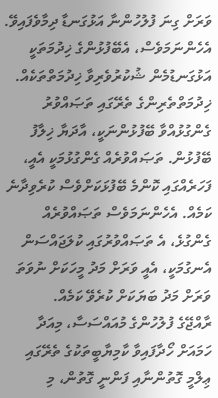ވަރަށް ގިނަ ފުލުހުންނާ އަޅުގަނޑާ ދިމާވެފައިވޭ. އެހެންނަމަވެސް، އެބޭފުޅުންގެ ޚިދުމަތަކީ އަޅުގަނޑުމެން ޝުކުރުވެރިވާ ޚިދުމަތްތަކެއް. ޚިދުމަތްތެރިންގެ ތެރޭގައި ތަޞައްވުރު ގެންގުޅުއްވާ ބޭފުޅުންނަކީ، އާދަޔާ ޚިލާފު ބޭފުޅުން. ތަޞައްވުރެއް ގެންގުޅުމަކީ އެއީ، ފަހަރެއްގައި ކޮންމެ ބޭފުޅަކަށްވެސް ކުރެވިދާނެ ކަމެއް. އެހެންނަމަވެސް ތަޞައްވުރެއް ގެންގުޅެ، އެ ތަޞައްވުރުގައި ކުލަޖައްސަން އެނގުމަކީ، އެއީ ވަރަށް މަދު މީހަކަށް ނުވަތަ ވަރަށް މަދު ބަޔަކަށް ކުރެވޭ ކަމެއް.
ރާއްޖޭގެ ފުލުހުންގެ މުއައްސަސާ، މިއަދާ ހަމައަށް ހޯދާފައިވާ ކާމިޔާބީތަކުގެ ތެރޭގައި ޢިލްމީ ގޮތުންނާއި ފަންނީ ގޮތުން، މި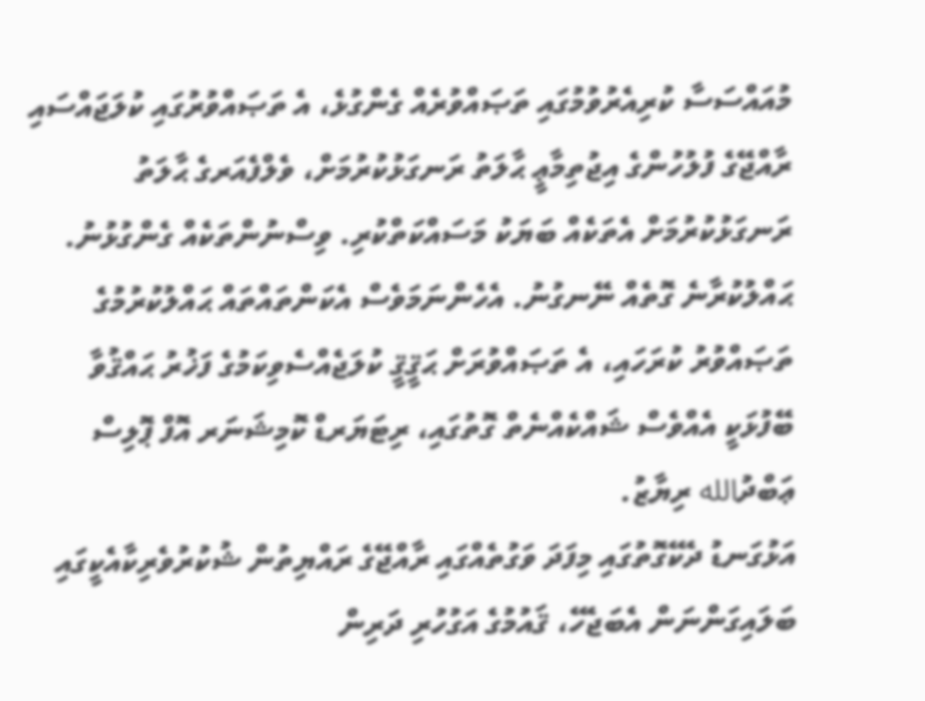މުއައްސަސާ ކުރިއެރުވުމުގައި ތަޞައްވުރެއް ގެންގުޅެ، އެ ތަޞައްވުރުގައި ކުލަޖައްސައި ރާއްޖޭގެ ފުލުހުންގެ އިޖުތިމާޢީ ޙާލަތު ރަނގަޅުކުރުމަށް، ވެލްފެއަރގެ ޙާލަތު ރަނގަޅުކުރުމަށް އެތަކެއް ބަޔަކު މަސައްކަތްކުރި. ވިސްނުންތަކެއް ގެންގުޅުނު. ޙައްލުކުރާނެ ގޮތެއް ނޭނގުނު. އެހެންނަމަވެސް އެކަންތައްތައް ޙައްލުކުރުމުގެ ތަޞައްވުރު ކުރަހައި، އެ ތަޞައްވުރަށް ޙަޤީޤީ ކުލަޖެއްސެވިކަމުގެ ފަޚުރު ޙައްޤުވާ ބޭފުޅަކީ އެއްވެސް ޝައްކެއްނެތް ގޮތުގައި، ރިޓަޔަރޑް ކޮމިޝަނަރ އޮފް ޕޮލިސް ޢަބްދުالله ރިޔާޒު.
އަޅުގަނޑު ދެކޭގޮތުގައި މިފަދަ ވަގުތެއްގައި ރާއްޖޭގެ ރައްޔިތުން ޝުކުރުވެރިކާއެކީގައި ބަލައިގަންނަން އެބަޖެހޭ، ޤައުމުގެ އަގުހުރި ދަރިން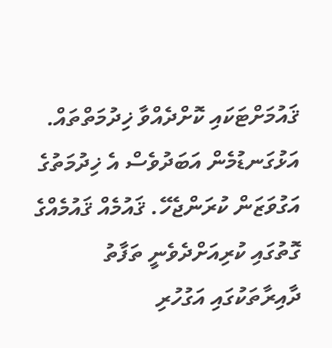ޤައުމަށްޓަކައި ކޮށްދެއްވާ ޚިދުމަތްތައް. އަޅުގަނޑުމެން އަބަދުވެސް އެ ޚިދުމަތުގެ އަގުވަޒަން ކުރަންޖެހޭ. ޤައުމެއް ޤައުމެއްގެ ގޮތުގައި ކުރިއަށްދެވެނީ ތަފާތު ދާއިރާތަކުގައި އަގުހުރި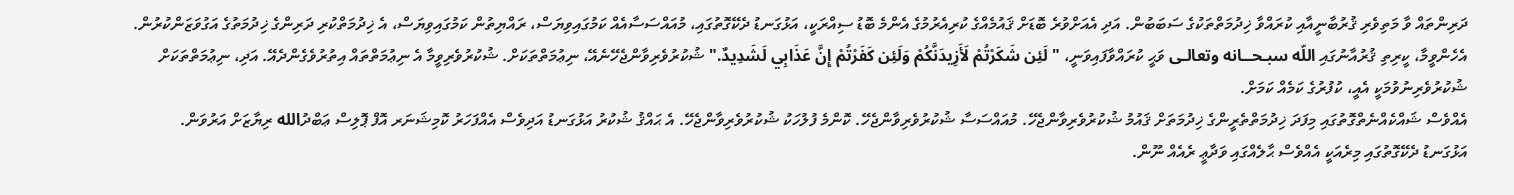ދަރިންތައް ވާ މަތިވެރި ޤުރުބާނީއާއި ކުރައްވާ ޚިދުމަތްތަކުގެ ސަބަބުން. އަދި އެއަށްވުރެ ބޮޑަށް ޤައުމެއްގެ ކުރިއެރުމުގެ އެންމެ ބޮޑު ސިއްރަކީ، އަޅުގަނޑު ދެކޭގޮތުގައި، މުއައްސަސާއެއް ކަމުގައިވިޔަސް، ރައްޔިތުން ކަމުގައިވިޔަސް، އެ ޚިދުމަތްކުރި ދަރިންގެ ޚިދުމަތުގެ އަގުވަޒަންކުރުން. އެހެންވީމާ، ކީރިތި ޤުރުއާނުގައި اللّه سبـحــانه وتعالـى ވަޙީ ކުރައްވާފައިވަނީ، "لَئِن شَكَرْ‌تُمْ لَأَزِيدَنَّكُمْ وَلَئِن كَفَرْ‌تُمْ إِنَّ عَذَابِي لَشَدِيدٌ." ޝުކުރުވެރިވާންޖެހޭނެއޭ، ނިޢުމަތްތަކަށް. ޝުކުރުވެރިވީމާ އެ ނިޢުމަތްތައް އިތުރުވެގެންދެއޭ. އަދި، ނިޢުމަތްތަކަށް ޝުކުރުވެރިނުވުމަކީ އެއީ، ކުފުރުގެ ކަމެއް ކަމަށް.
އެއްވެސް ޝައްކެއްނެތްގޮތުގައި މިފަދަ ޚިދުމަތްތެރީންގެ ޚިދުމަތަށް ޤައުމު ޝުކުރުވެރިވާންޖެހޭ. މުއައްސަސާ ޝުކުރުވެރިވާންޖެހޭ. ކޮންމެ ފުލުހަކު ޝުކުރުވެރިވާންޖެހޭ. އެ ޙައްޤު ޝުކުރު އަޅުގަނޑު އަދިވެސް އެއްފަހަރު ކޮމިޝަނަރ އޮފް ޕޮލިސް ޢަބްދުالله ރިޔާޒަށް އަރުވަން.
އަޅުގަނޑު ދެކޭގޮތުގައި މިރެއަކީ އެއްވެސް ޙާލެއްގައި ވަދާޢީ ރެއެއް ނޫން.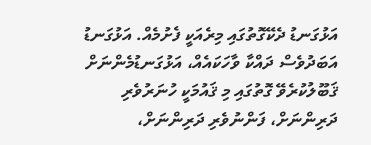އަޅުގަނޑު ދެކޭގޮތުގައި މިރެއަކީ ފެށުމެއް. އަޅުގަނޑު އަބަދުވެސް ދައްކާ ވާހަކައެއް، އަޅުގަނޑުމެންނަށް ޤަބޫލުކުރެވޭ ގޮތުގައި މި ޤައުމަކީ ހުނަރުވެރި ދަރިންނަށް، ފަންނުވެރި ދަރިންނަށް،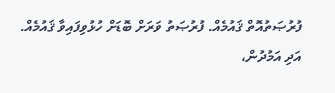ފުރުޞަތުއޮތް ޤައުމެއް. ފުރުޞަތު ވަރަށް ބޮޑަށް ހުޅުވިފައިވާ ޤައުމެއް. އަދި އަމުދުން،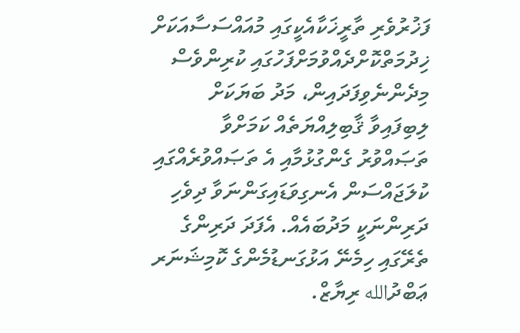ފަޚުރުވެރި ތާރީޚަކާއެކީގައި މުއައްސަސާއަކަށް ޚިދުމަތްކޮށްދެއްވުމަށްފަހުގައި ކުރިންވެސް މިދެންނެވިފަދައިން، މަދު ބަޔަކަށް ލިބިފައިވާ ޤާބިލިއްޔަތެއް ކަމަށްވާ ތަޞައްވުރު ގެންގުޅުމާއި އެ ތަޞައްވުރެއްގައި ކުލަޖައްސަން އެނގިވަޑައިގަންނަވާ ދިވެހި ދަރިންނަކީ މަދުބައެއް. އެފަދަ ދަރިންގެ ތެރޭގައި ހިމެނޭ އަޅުގަނޑުމެންގެ ކޮމިޝަނަރ ޢަބްދުالله ރިޔާޒް.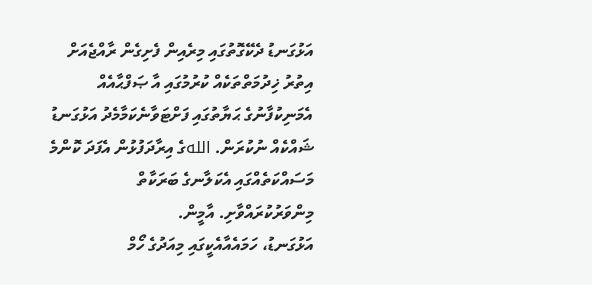އަޅުގަނޑު ދެކޭގޮތުގައި މިރެއިން ފެށިގެން ރާއްޖެއަށް އިތުރު ޚިދުމަތްތަކެއް ކުރުމުގައި އާ ޞަފްޙާއެއް އެމަނިކުފާނުގެ ޙަޔާތުގައި ފަށްޓަވާނެކަމާމެދު އަޅުގަނޑު ޝައްކެއް ނުކުރަން. اللهގެ އިރާދަފުޅުން އެފަދަ ކޮންމެ މަސައްކަތެއްގައި އެކަލާނގެ ބަރަކާތް މިންވަރުކުރައްވާށި. އާމީން.
އަޅުގަނޑު، ހަމައެއާއެކީގައި މިއަދުގެ ހޯމް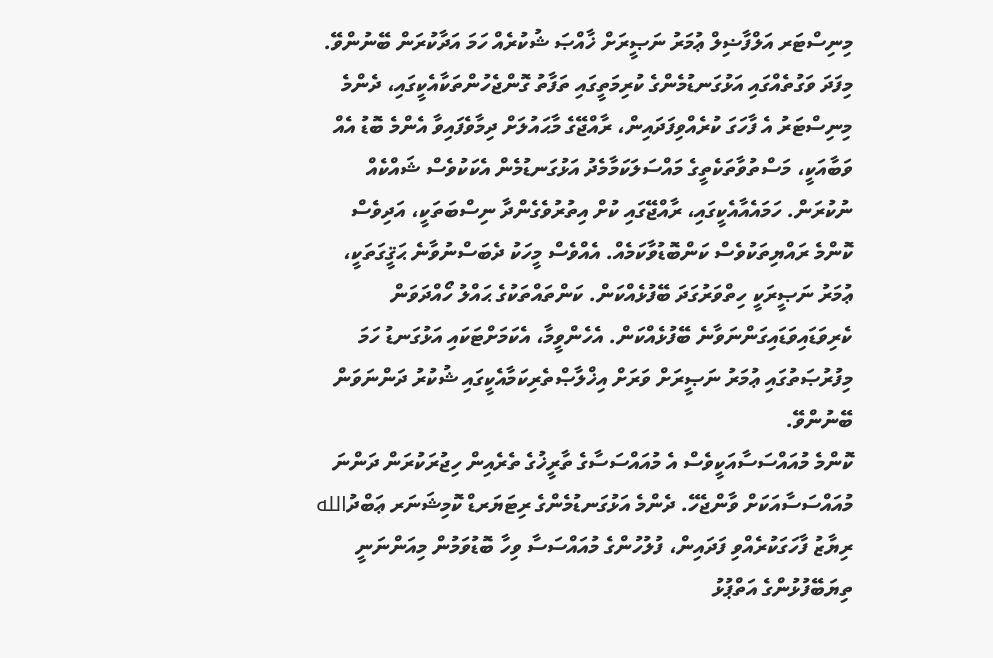މިނިސްޓަރ އަލްފާޟިލް ޢުމަރު ނަޞީރަށް ޚާއްޞަ ޝުކުރެއް ހަމަ އަދާކުރަން ބޭނުންވޭ. މިފަދަ ވަގުތެއްގައި އަޅުގަނޑުމެންގެ ކުރިމަތީގައި ތަފާތު ގޮންޖެހުންތަކާއެކީގައި، ދެންމެ މިނިސްޓަރު އެ ފާހަގަ ކުރެއްވިފަދައިން، ރާއްޖޭގެ މާޙައުލަށް ދިމާވެފައިވާ އެންމެ ބޮޑު އެއް ވަބާއަކީ، މަސްތުވާތަކެތީގެ މައްސަލަކަމާމެދު އަޅުގަނޑުމެން އެކަކުވެސް ޝައްކެއް ނުކުރަން. ހަމައެއާއެކީގައި، ރާއްޖޭގައި ކުށް އިތުރުވެގެންދާ ނިސްބަތަކީ، އަދިވެސް ކޮންމެ ރައްޔިތަކުވެސް ކަންބޮޑުވާކަމެއް. އެއްވެސް މީހަކު ދެބަސްނުވާނެ ޙަޤީގަތަކީ، ޢުމަރު ނަޞީރަކީ ހިތްވަރުގަދަ ބޭފުޅެއްކަން. ކަންތައްތަކުގެ ޙައްލު ހޯއްދަވަން ކެރިވަޑައިވަޑައިގަންނަވާނެ ބޭފުޅެއްކަން. އެހެންވީމާ، އެކަމަށްޓަކައި އަޅުގަނޑު ހަމަ މިފުރުޞަތުގައި ޢުމަރު ނަޞީރަށް ވަރަށް އިޚްލާޞްތެރިކަމާއެކީގައި ޝުކުރު ދަންނަވަން ބޭނުންވޭ.
ކޮންމެ މުއައްސަސާއަކީވެސް އެ މުއައްސަސާގެ ތާރީޚުގެ ތެރެއިން ހިޖުރަކުރަން ދަންނަ މުއައްސަސާއަކަށް ވާންޖެހޭ. ދެންމެ އަޅުގަނޑުމެންގެ ރިޓަޔަރޑް ކޮމިޝަނަރ ޢަބްދުالله ރިޔާޒު ފާހަގަކުރެއްވި ފަދައިން، ފުލުހުންގެ މުއައްސަސާ ވިހާ ބޮޑުވަމުން މިއަންނަނީ ތިޔަބޭފުޅުންގެ އަތްޕުޅު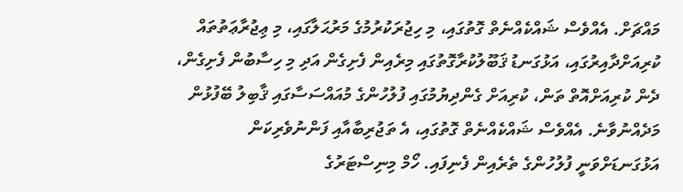މައްޗަށް. އެއްވެސް ޝައްކެއްނެތް ގޮތުގައި، މި ހިޖުރަކުރުމުގެ މަރުޙަލާގައި، މި ޢިޖުރާޢަތުތައް ކުރިއަށްދާއިރުގައި، އަޅުގަނޑު ޤަބޫލުކުރާގޮތުގައި މިރެއިން ފެށިގެން އަދި މި ހިސާބުން ފެށިގެން، ދެން ކުރިއަށްއޮތް ތަން، ކުރިއަށް ގެންދިޔުމުގައި ފުލުހުންގެ މުއައްސަސާގައި ޤާބިލު ބޭފުޅުން މަދެއްނުވާނެ. އެއްވެސް ޝައްކެއްނެތް ގޮތުގައި، އެ ތަޖުރިބާއާއި ފަންނުވެރިކަން އަޅުގަނޑަށްވަނީ ފުލުހުންގެ ތެރެއިން ފެނިފައި. ހޯމް މިނިސްޓަރުގެ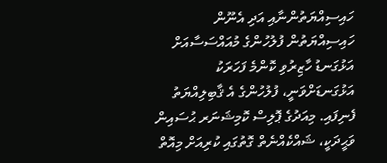ހައިސިއްޔަތުންނާއި އަދި އެނޫން ހައިސިއްޔަތުން ފުލުހުންގެ މުއައްސަސާއަށް އަޅުގަނޑު ހާޒިރުވި ކޮންމެ ފަހަރަކު އަޅުގަނޑަށްވަނީ، ފުލުހުންގެ އެ ޤާބިލިއްޔަތު ފެނިފައި. މިއަދުގެ ޕޮލިސް ކޮމިޝަނަރ ޙުސައިން ވަޙީދަކީ، ޝައްކެއްނެތް ގޮތުގައި ކުރިއަށް މިއޮތް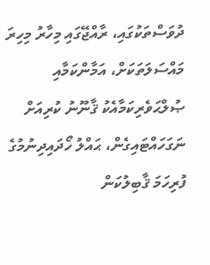ދުވަސްތަކުގައި، ރާއްޖޭގައި މިހާރު މިހިރަ މައްސަލަތަކަށް، އަމާންކަމާއި ޞުލްޙަވެރިކަމާއެކު ޤާނޫނު ކުރިއަށް ނަގަހައްޓައިގެން، ޙައްލު ހޯދައިދިނުމުގެ ފުރިހަމަ ޤާބިލުކަން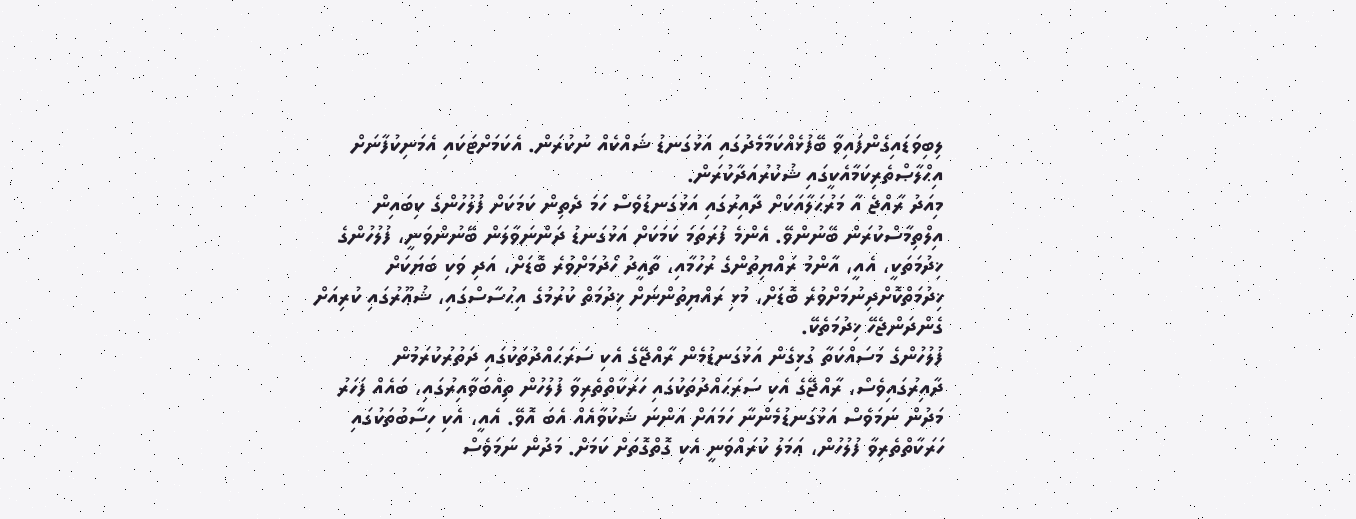ލިބިވަޑައިގެންފައިވާ ބޭފުޅެއްކަމާމެދުގައި އަޅުގަނޑު ޝައްކެއް ނުކުރަން. އެކަމަށްޓަކައި އެމަނިކުފާނަށް އިޙްލާޞްތެރިކަމާއެކީގައި ޝުކުރުއަދާކުރަން.
މިއަދު ރާއްޖެ އާ މަރުޙަލާއަކަށް ދާއިރުގައި އަޅުގަނޑުވެސް ހަމަ ދެތިން ކަމަކަށް ފުލުހުންގެ ކިބައިން އިލްތިމާސްކުރަން ބޭނުންވޭ. އެންމެ ފުރަތަމަ ކަމަކަށް އަޅުގަނޑު ދަންނަވާލަން ބޭނުންވަނީ، ފުލުހުންގެ ޚިދުމަތަކީ، އެއީ، އާންމު ރައްޔިތުންގެ ރުހުމާއި، ތާއީދު ހޯދުމަށްވުރެ ބޮޑަށް، އަދި ވަކި ބަޔަކަށް ޚިދުމަތްކޮށްދިނުމަށްވުރެ ބޮޑަށް، މުޅި ރައްޔިތުންނަށް ޚިދުމަތް ކުރުމުގެ އިޙުސާސްގައި، ޝުޢޫރުގައި ކުރިއަށް ގެންދަންޖެހޭ ޚިދުމަތެކޭ.
ފުލުހުންގެ މަސައްކަތާ ގުޅިގެން އަޅުގަނޑުމެން ރާއްޖޭގެ އެކި ސަރަޙައްދުތަކުގައި ދަތުރުކުރަމުން ދާއިރުގައިވެސް، ރާއްޖޭގެ އެކި ސަރަޙައްދުތަކުގައި ހަރަކާތްތެރިވާ ފުލުހުން ތިއްބަވާއިރުގައި، ބައެއް ފަހަރު މަދުން ނަމަވެސް އަޅުގަނޑުމެންނާ ހަމައަށް އަންނަ ޝަކުވާއެއް އެބަ އޮވޭ. އެއީ، އެކި ހިސާބުތަކުގައި ހަރަކާތްތެރިވާ ފުލުހުން، ޢަމަލު ކުރައްވަނީ އެކި ގޮތްގޮތަށް ކަމަށް. މަދުން ނަމަވެސް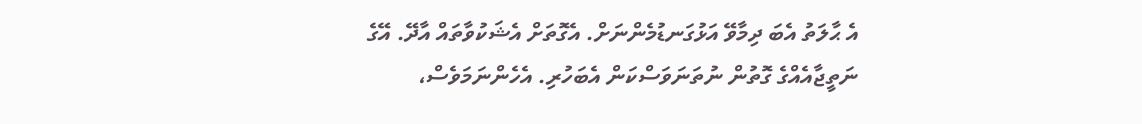އެ ޙާލަތު އެބަ ދިމާވޭ އަޅުގަނޑުމެންނަށް. އެގޮތަށް އެޝަކުވާތައް އާދޭ. އޭގެ ނަތީޖާއެއްގެ ގޮތުން ނުތަނަވަސްކަން އެބަހުރި. އެހެންނަމަވެސް،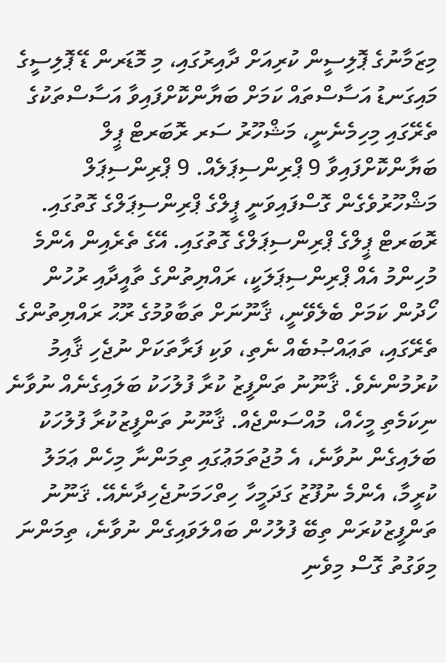މިޒަމާނުގެ ޕޮލިސީން ކުރިއަށް ދާއިރުގައި، މި މޮޑަރން ޑޭ ޕޮލިސީގެ މައިގަނޑު އަސާސްތައް ކަމަށް ބަޔާންކޮށްފައިވާ އަސާސްތަކުގެ ތެރޭގައި މިހިމެނެނީ، މަޝްހޫރު ސަރ ރޮބަރޓް ޕީލް ބަޔާންކޮށްފައިވާ 9 ޕްރިންސިޕަލެއް. 9 ޕްރިންސިޕަލް މަޝްހޫރުވެގެން ގޮސްފައިވަނީ ޕީލްގެ ޕްރިންސިޕަލްގެ ގޮތުގައި. ރޮބަރޓް ޕީލްގެ ޕްރިންސިޕަލްގެ ގޮތުގައި. އޭގެ ތެރެއިން އެންމެ މުހިންމު އެއް ޕްރިންސިޕަލަކީ، ރައްޔިތުންގެ ތާއީދާއި ރުހުން ހޯދުން ކަމަށް ބެލެވޭނީ، ޤާނޫނަށް ތަބާވުމުގެ ރޫޙު ރައްޔިތުންގެ ތެރޭގައި، ތަޢައްޞުބެއް ނެތި، ވަކި ފަރާތަކަށް ނުޖެހި ޤާއިމު ކުރުމުންނެވެ. ޤާނޫނު ތަންފީޒު ކުރާ ފުލުހަކު ބަލައިގެނެއް ނުވާނެ ނިކަމެތި މީހެއް، މުއްސަންޖެއް. ޤާނޫނު ތަންފީޒުކުރާ ފުލުހަކު ބަލައިގެން ނުވާނެ، އެ މުޖުތަމަޢުގައި ތިމަންނާ މިހެން ޢަމަލު ކުރީމާ، އެންމެ ނުފޫޒު ގަދަމީހާ ހިތްހަމަނުޖެހިދާނެއޭ. ޤަނޫނު ތަންފީޒުކުރަން ތިބޭ ފުލުހުން ބައްލަވައިގެން ނުވާނެ، ތިމަންނަ މިވަގުތު ގޮސް މިވެނި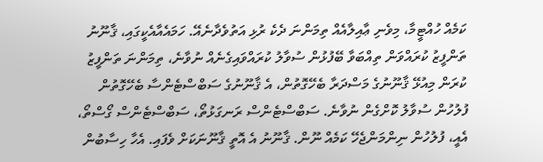ކަމެއް ހުއްޓީމާ، މިވެނި ޢާއިލާއެއް ތިމަންނަ ދެކެ ރުޅި އަތުވެދާނެއޭ. ހަމައެއާއެކީގައި، ޤާނޫނު ތަންފީޒު ކުރައްވަން ތިއްބަވާ ބޭފުޅުން ސުވާލު ކުރައްވައިގެނެއް ނުވާނެ، ތިމަންނަ ތަންފީޒު ކުރަން މިއުޅޭ ޤާނޫނުގެ މަސްދަރާ ބެހޭގޮތުން، އެ ޤާނޫނުގެ ސަބްސްޓެންސާ ބެހޭގޮތުން ފުލުހުން ސުވާލު ކޮށްގެން ނުވާނެ. ސަބްސްޓެންސް ރަނގަޅުތޯ، ސަބްސްޓެންސް ގޯސްތޯ، އެއީ، ފުލުހުން ނިންމަންޖެހޭ ކަމެއް ނޫން. ޤާނޫނު އެ އޮތީ ޤާނޫނަކަށް ވެފައި. އެހާ ހިސާބުން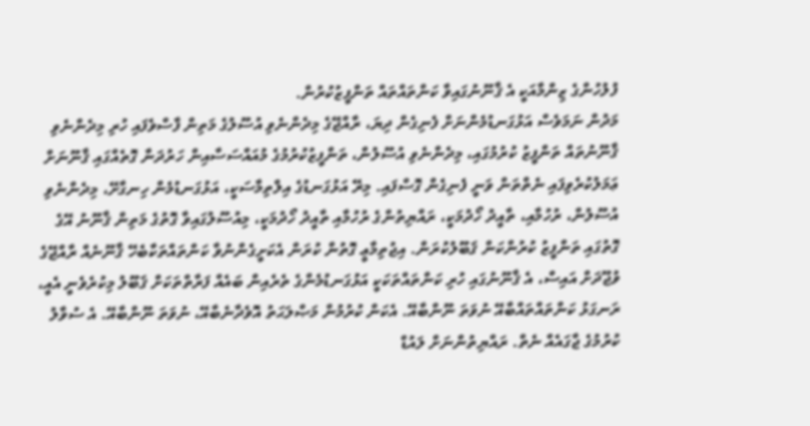ފުލުހުންގެ ޒިންމާއަކީ އެ ޤާނޫނުގައިވާ ކަންތައްތައް ތަންފީޒުކުރުން.
މަދުން ނަމަވެސް އަޅުގަނޑުމެންނަށް ފެނިގެން ދިޔަ، ރާއްޖޭގެ މިދެންނެވި އުސޫލުގެ މަތިން ފާސްވެފައި ހުރި މިދެންނެވި ޤާނޫނުތައް ތަންފީޒު ކުރުމުގައި، މިދެންނެވި އުސޫލުން، ތަންފީޒުކުރުމުގެ މުއައްސަސާއިން ހަރުދަނާ ގޮތެއްގައި ޤާނޫނަށް ޢަމަލުކުރެވިފައި ނެތްތަން ވަނީ ފެނިގެން ގޮސްފައި. މިރޭ އަޅުގަނޑުގެ އިލްތިމާސަކީ، އަޅުގަނޑުމެން ހިނގާށޭ، މިދެންނެވި އުސޫލުން، ރުހުމާއި، ތާއީދު ހޯދުމަކީ، ރައްޔިތުންގެ ރުހުމާއި ތާއީދު ހޯދުމަކީ، މިއުސޫލުގައިވާ ގޮތުގެ މަތިން ޤާނޫނު އޭގެ ގޮތުގައި ތަންފީޒު ކުރުންކަން ޤަބޫލުކުރަން. އިޖުތިމާޢީ ގޮތުން ކުރަން އެކަށީގެންނުވާ ކަންތައްތަކާބެހޭ ޤާނޫނެއް ރާއްޖޭގެ ވުޖޫދަށް އައިސް، އެ ޤާނޫނުގައި ހުރި ކަންތައްތަކަކީ އަޅުގަނޑުމެންގެ ތެރެއިން ބައެއް ފަރާތްތަކަށް ޤަބޫލު މިކުރެވެނީ އެއީ، ރަނގަޅު ކަންތައްތައްބާއޭ ނުވަތަ ނޫންބާއޭ. އެކަން ކުރުމުން މަޞްލަޙަތު އޮވެދާނެބާއޭ، ނުވަތަ ނޫންބާއޭ. އެ ސުވާލު ކުރުމުގެ ޖާގައެއް ނެތް. ރައްޔިތުންނަށް ލައުޑް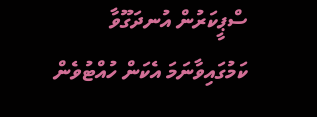ސްޕީކަރުން އުނދަގޫވާ ކަމުގައިވާނަމަ އެކަން ހުއްޓުވެން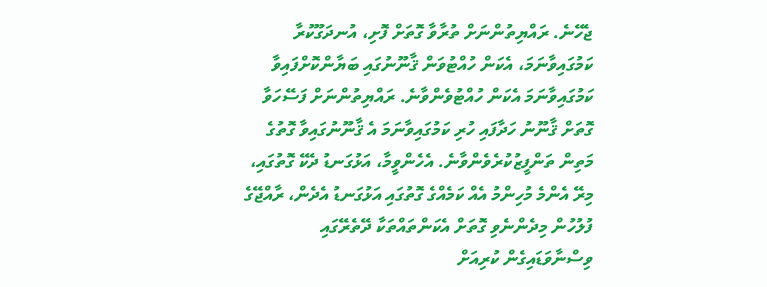ޖެހޭނެ. ރައްޔިތުންނަށް ތުރާވާ ގޮތަށް ފޮށި، އުނދަގޫކުރާ ކަމުގައިވާނަމަ، އެކަން ހުއްޓުވަން ޤާނޫނުގައި ބަޔާންކޮށްފައިވާ ކަމުގައިވާނަމަ އެކަން ހުއްޓުވެންވާނެ. ރައްޔިތުންނަށް ފަސޭހަވާ ގޮތަށް ޤާނޫނު ހަދާފައި ހުރި ކަމުގައިވާނަމަ އެ ޤާނޫނުގައިވާ ގޮތުގެ މަތިން ތަންފީޒުކުރެވެންވާނެ. އެހެންވީމާ، އަޅުގަނޑު ދެކޭ ގޮތުގައި، މިރޭ އެންމެ މުހިންމު އެއް ކަމެއްގެ ގޮތުގައި އަޅުގަނޑު އެދެން، ރާއްޖޭގެ ފުލުހުން މިދެންނެވި ގޮތަށް އެކަންތައްތަކާ ދޭތެރޭގައި ވިސްނާވަޑައިގެން ކުރިއަށް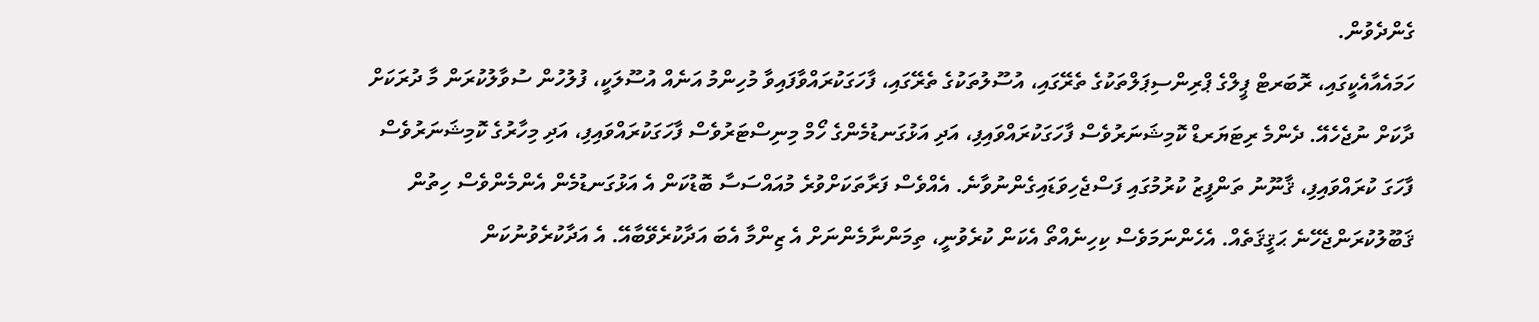ގެންދެވުން.
ހަމައެއާއެކީގައި، ރޮބަރޓް ޕީލްގެ ޕްރިންސިޕަލްތަކުގެ ތެރޭގައި، އުސޫލުތަކުގެ ތެރޭގައި، ފާހަގަކުރައްވާފައިވާ މުހިންމު އަނެއް އުސޫލަކީ، ފުލުހުން ސުވާލުކުރަން މާ ދުރަކަށް ދާކަށް ނުޖެހެއޭ. ދެންމެ ރިޓަޔަރޑް ކޮމިޝަނަރުވެސް ފާހަގަކުރައްވައިފި، އަދި އަޅުގަނޑުމެންގެ ހޯމް މިނިސްޓަރުވެސް ފާހަގަކުރައްވައިފި، އަދި މިހާރުގެ ކޮމިޝަނަރުވެސް ފާހަގަ ކުރައްވައިފި، ޤާނޫނު ތަންފީޒު ކުރުމުގައި ފަސްޖެހިވަޑައިގެންނުވާނެ. އެއްވެސް ފަރާތަކަށްވުރެ މުއައްސަސާ ބޮޑުކަން އެ އަޅުގަނޑުމެން އެންމެންވެސް ހިތުން ޤަބޫލުކުރަންޖެހޭނެ ޙަޤީޤަތެއް. އެހެންނަމަވެސް ކިހިނެއްތޯ އެކަން ކުރެވުނީ، ތިމަންނާމެންނަށް އެ ޒިންމާ އެބަ އަދާކުރެވޭބާއޭ. އެ އަދާކުރެވުނުކަން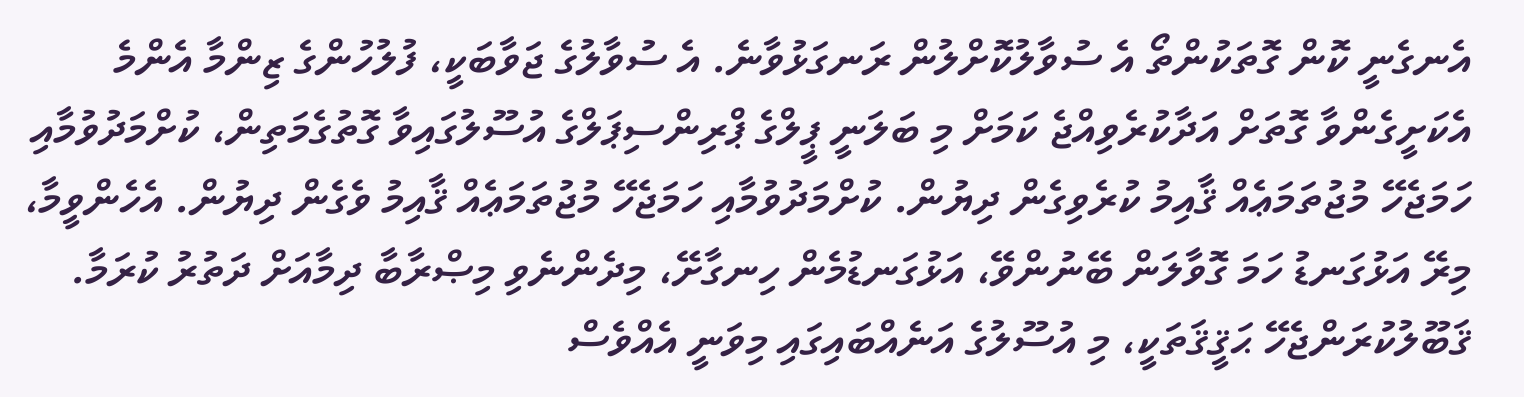އެނގެނީ ކޮން ގޮތަކުންތޯ އެ ސުވާލުކޮށްލުން ރަނގަޅުވާނެ. އެ ސުވާލުގެ ޖަވާބަކީ، ފުލުހުންގެ ޒިންމާ އެންމެ އެކަށީގެންވާ ގޮތަށް އަދާކުރެވިއްޖެ ކަމަށް މި ބަލަނީ ޕީލްގެ ޕްރިންސިޕަލްގެ އުސޫލުގައިވާ ގޮތުގެމަތިން، ކުށްމަދުވުމާއި ހަމަޖެހޭ މުޖުތަމަޢެއް ޤާއިމު ކުރެވިގެން ދިޔުން. ކުށްމަދުވުމާއި ހަމަޖެހޭ މުޖުތަމަޢެއް ޤާއިމު ވެގެން ދިޔުން. އެހެންވީމާ، މިރޭ އަޅުގަނޑު ހަމަ ގޮވާލަން ބޭނުންވޭ، އަޅުގަނޑުމެން ހިނގާށޭ، މިދެންނެވި މިޞްރާބާ ދިމާއަށް ދަތުރު ކުރަމާ.
ޤަބޫލުކުރަންޖެހޭ ޙަޤީޤަތަކީ، މި އުސޫލުގެ އަނެއްބައިގައި މިވަނީ އެއްވެސް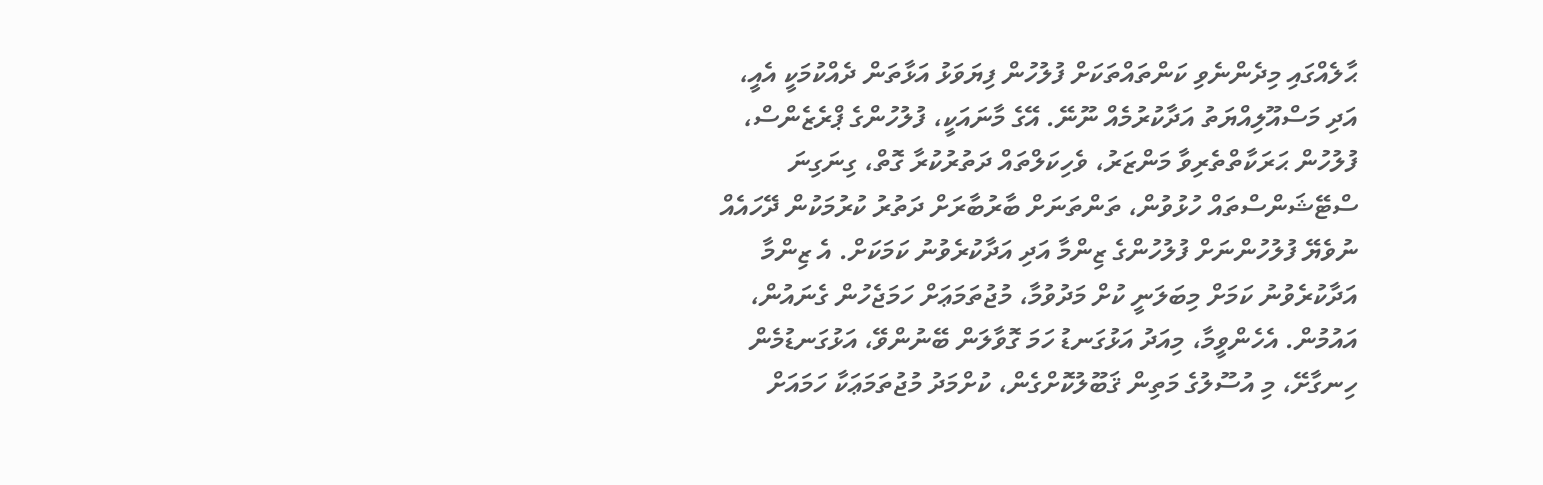ޙާލެއްގައި މިދެންނެވި ކަންތައްތަކަށް ފުލުހުން ފިޔަވަޅު އަޅާތަން ދެއްކުމަކީ އެއީ، އަދި މަސްއޫލިއްޔަތު އަދާކުރުމެއް ނޫނޭ. އޭގެ މާނައަކީ، ފުލުހުންގެ ޕްރެޒެންސް، ފުލުހުން ޙަރަކާތްތެރިވާ މަންޒަރު، ވެހިކަލްތައް ދަތުރުކުރާ ގޮތް، ގިނަގިނަ ސްޓޭޝަންސްތައް ހުޅުވުން، ތަންތަނަށް ބާރުބާރަށް ދަތުރު ކުރުމަކުން ދޭހައެއް ނުވެޔޭ ފުލުހުންނަށް ފުލުހުންގެ ޒިންމާ އަދި އަދާކުރެވުނު ކަމަކަށް. އެ ޒިންމާ އަދާކުރެވުނު ކަމަށް މިބަލަނީ ކުށް މަދުވުމާ، މުޖުތަމަޢަށް ހަމަޖެހުން ގެނައުން، އައުމުން. އެހެންވީމާ، މިއަދު އަޅުގަނޑު ހަމަ ގޮވާލަން ބޭނުންވޭ، އަޅުގަނޑުމެން ހިނގާށޭ، މި އުސޫލުގެ މަތިން ޤަބޫލުކޮށްގެން، ކުށްމަދު މުޖުތަމަޢަކާ ހަމައަށް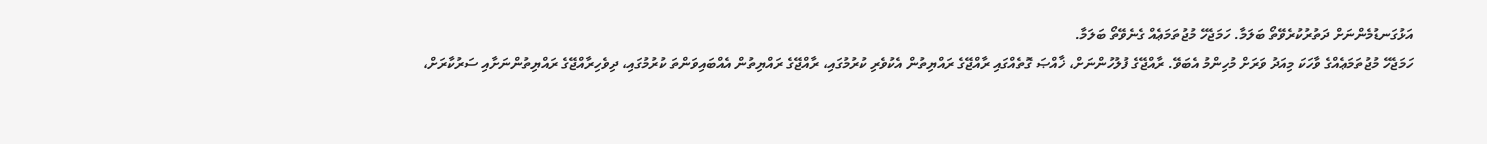އަޅުގަނޑުމެންނަށް ދަތުރުކުރެވޭތޯ ބަލަމާ. ހަމަޖެހޭ މުޖުތަމަޢެއް ގެނެވޭތޯ ބަލަމާ.
ހަމަޖެހޭ މުޖުތަމަޢެއްގެ ވާހަކަ މިއަދު ވަރަށް މުހިންމު އެބަވޭ. ރާއްޖޭގެ ފުލުހުންނަށް، ޚާއްޞަ ގޮތެއްގައި ރާއްޖޭގެ ރައްޔިތުން އެކުވެރި ކުރުމުގައި، ރާއްޖޭގެ ރައްޔިތުން އެއްބައިވަންތަ ކުރުމުގައި، ދިވެހިރާއްޖޭގެ ރައްޔިތުންނަށާއި ސަރުކާރަށް،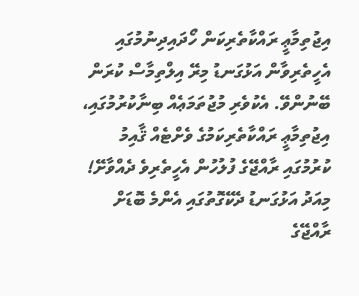އިޖުތިމާޢީ ރައްކާތެރިކަން ހޯދައިދިނުމުގައި އެހީތެރިވާން އަޅުގަނޑު މިރޭ އިލްތިމާސް ކުރަން ބޭނުންވޭ. އެކުވެރި މުޖުތަމަޢެއް ބިނާކުރުމުގައި، އިޖުތިމާޢީ ރައްކާތެރިކަމުގެ ވެށްޓެއް ޤާއިމު ކުރުމުގައި ރާއްޖޭގެ ފުލުހުން އެހީތެރިވެ ދެއްވާށޭ! މިއަދު އަޅުގަނޑު ދެކޭގޮތުގައި އެންމެ ބޮޑަށް ރާއްޖޭގެ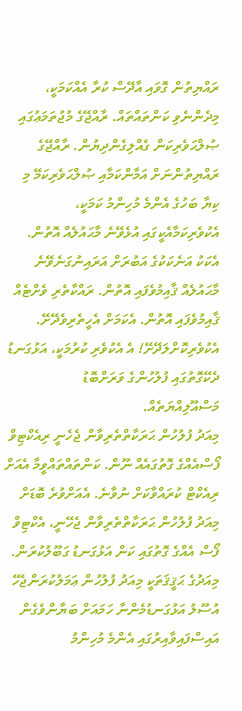ރައްޔިތުން ގޮވައި އާދޭސް ކުރާ އެއްކަމަކީ، މިދެންނެވި ކަންތައްތައް. ރާއްޖޭގެ މުޖުތަމަޢުގައި ޞުލްޙަވެރިކަން ގެއްލިގެންދިޔުން. ރާއްޖޭގެ ރައްޔިތުންނަށް އަމާންކަމާއި ޞުލްޙަވެރިކަމޭ މި ކިޔާ ބަހުގެ އެންމެ މުހިންމު ކަމަކީ، އެކުވެރިކަމާއެކީގައި އުޅެވޭނެ މާޙައުލެއް އޮތުން. އެކަކު އަނެކަކުގެ އަބުރަށް އަރައިނުގަނެވޭނެ މާޙައުލެއް ޤާއިމުވެފައި އޮތުން. ރައްކާތެރި ވެށްޓެއް ޤާއިމުވެފައި އޮތުން. އެކަމަށް އެހީތެރިވެދޭށޭ. އެކުވެރިކޮށްލަދޭށޭ! އެ އެކުވެރި ކުރުމަކީ، އަޅުގަނޑު ދެކޭގޮތުގައި ފުލުހުންގެ ވަރަށްބޮޑު މަސްއޫލިއްޔަތެއް.
މިއަދު ފުލުހުން ޙަރަކާތްތެރިވާން ޖެހެނީ ރިއެކްޓިވް ފޯސްއެއްގެ ގޮތުގައެއް ނޫން. ކަންތައްތައްވީމާ އެއަށް ރިއެކްޓް ކުރައްވާކަށް ނުވާނެ. އެއަށްވުރެ ބޮޑަށް މިއަދު ފުލުހުން ޙަރަކާތްތެރިވާން ޖެހޭނީ، އެކްޓިވް ފޯސް އެއްގެ ގޮތުގައި ކަން އަޅުގަނޑު ގަބޫލުކުރަން. މިއަދުގެ ޙަޤީޤަތަކީ މިއަދު ފުލުހުން ޢަމަލުކުރަންޖެހޭ އުސޫލު އަޅުގަނޑުމެންނާ ހަމައަށް ބަޔާންވެގެން އައިސްފައިވާއިރުގައި އެންމެ މުހިންމު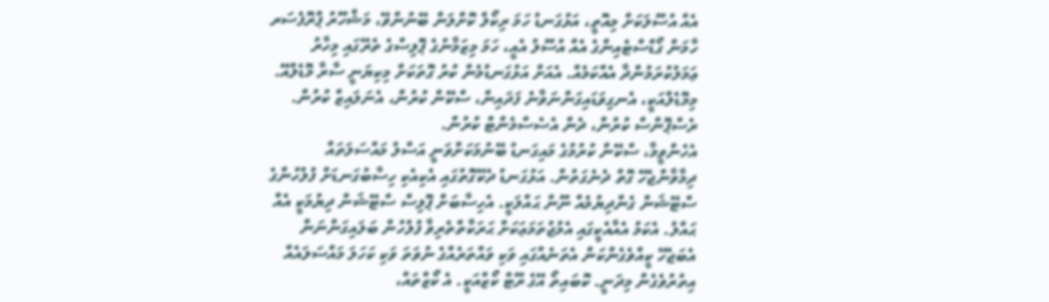އެއް އުސޫލަކަށް މިއޮތީ، އަޅުގަނޑު ހަމަ ރިކޯލް ކޮށްލަން ބޭނުންވޭ، މަޝްހޫރު ޕްރޮފެސަރ ހާމަން ގޯޑްސްޓެއިންގެ އެއް އުސޫލު އެއީ، ހަމަ މިޒަމާނުގެ ޕޮލިސްގެ ތެރޭގައި މިހާރު ޢަމަލުކުރަމުންދާ އެއްކަމެއް. އެއަށް އަޅުގަނޑުމެން ކުރު ގޮތަކަށް މިކިޔަނީ ސާރާ މޮޑެލްއޭ. މިމޮޑެލްއަކީ، އެނގިވަޑައިގަންނަވާނެ ފަދައިން، ސްކޭން ކުރުން، އެނަލައިޒް ކުރުން. ރެސްޕޮންސް ކުރުން، ދެން އެސެސްމެންޓް ކުރުން.
އެހެންވީމާ، ސްކޭން ކުރުމުގެ މައިގަނޑު ބޭނުމަކަށްވަނީ އަސްލު މައްސަލަތައް ދިމާވާންޖެހޭ ގޮތް ދެނެގަތުން. އަޅުގަނޑު ދެކޭގޮތުގައި އެކިއެކި ހިސާބުގަނޑަށް ފުލުހުންގެ ސްޓޭޝަން ގެންދިޔުމެއް ނޫން ޙައްލަކީ. އެހިސާބަށް ޕޮލިސް ސްޓޭޝަން ދިޔުމަކީ އެއް ޙައްލު. އެކަމު އެއާއެކީގައި އެމުޖުތަމަޢަކަށް ޙަރަކާތްތެރިވާ ފުލުހުން ބަލައިގަންނަން އެބަޖެހޭ ކީއްވެގެންކަން އެތަނެއްގައި ވަކި ވައްތަރެއްގެ ނުވަތަ ވަކި ކަހަލަ މައްސަލައެއް އިތުރުވެގެން މިދަނީ. ކޮބައިތޯ އޭގެ ރޫޓް ކޯޒްއަކީ. އެ ކޯޒްތައް،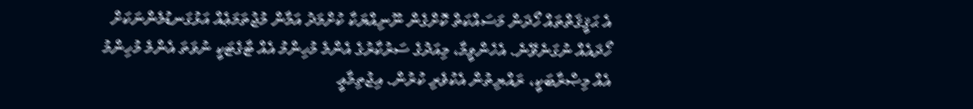އެ ޙަޤީޤަތްތައް ހޯދަން މަސައްކަތް ކޮށްގެން ނޫނިއްޔަކާ ކުށްމަދު އަމާން މުޖުތަމަޢެއް އަޅުގަނޑުމެންނަކަށް ހޯދައެއް ނުގަނެވޭނެ. އެހެންވީމާ، މިއަދުގެ ސަރުކާރުގެ އެންމެ މުހިންމު އެއް ޓާގެޓަކީ ނުވަތަ އެންމެ މުހިންމު އެއް މިޞްރާބަކީ، ރައްޔިތުން އެކުވެރި ކުރުން. އިޖުތިމާޢީ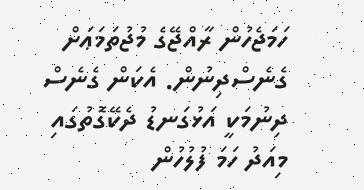ހަމަޖެހުން ރާއްޖޭގެ މުޖުތަމަޢަށް ގެނެސްދިނުން. އެކަން ގެނެސް ދިނުމަކީ އަޅުގަނޑު ދެކޭގޮތުގައި މިއަދު ހަމަ ފުލުހުން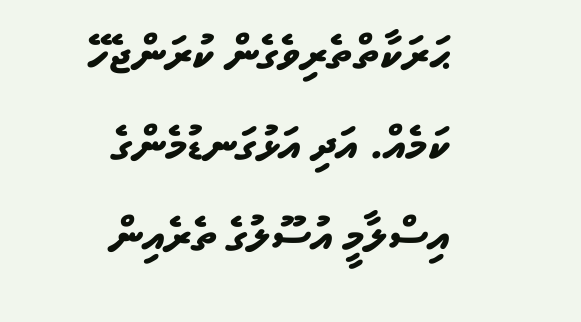ޙަރަކާތްތެރިވެގެން ކުރަންޖެހޭ ކަމެއް. އަދި އަޅުގަނޑުމެންގެ އިސްލާމީ އުސޫލުގެ ތެރެއިން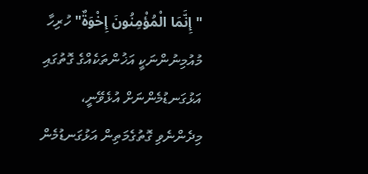"إِنَّمَا الْمُؤْمِنُونَ إِخْوَةٌ" ހުރިހާ މުއުމިނުންނަކީ އަޚުންތަކެއްގެ ގޮތުގައި އަޅުގަނޑުމެންނަށް އުޅެވޭނީ، މިދެންނެވި ގޮތުގެމަތިން އަޅުގަނޑުމެން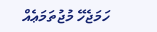ހަމަޖެހޭ މުޖުތަމަޢެއް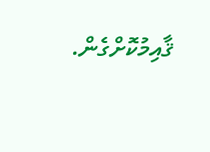ޤާއިމުކޮށްގެން.